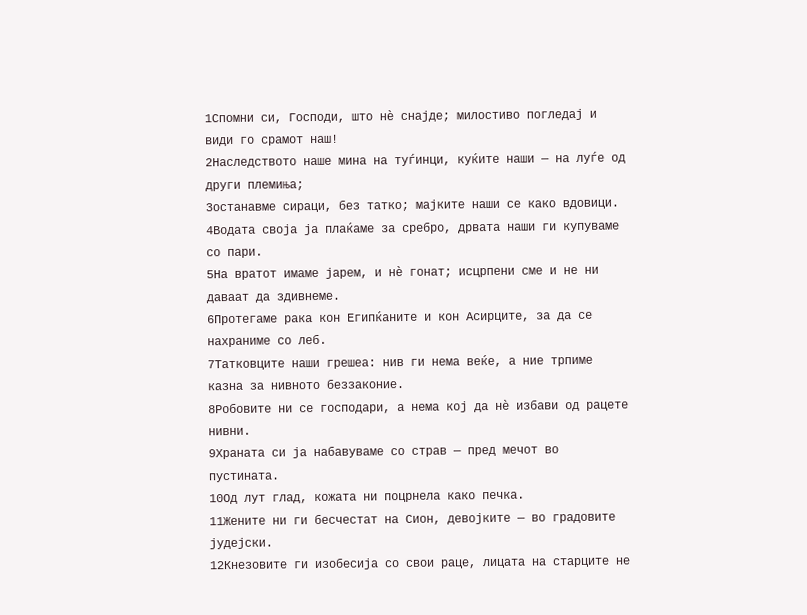1Спомни си, Господи, што нѐ снајде; милостиво погледај и види го срамот наш!
2Наследството наше мина на туѓинци, куќите наши — на луѓе од други племиња;
3останавме сираци, без татко; мајките наши се како вдовици.
4Водата своја ја плаќаме за сребро, дрвата наши ги купуваме со пари.
5На вратот имаме јарем, и нѐ гонат; исцрпени сме и не ни даваат да здивнеме.
6Протегаме рака кон Египќаните и кон Асирците, за да се нахраниме со леб.
7Татковците наши грешеа: нив ги нема веќе, а ние трпиме казна за нивното беззаконие.
8Робовите ни се господари, а нема кој да нѐ избави од рацете нивни.
9Храната си ја набавуваме со страв — пред мечот во пустината.
10Од лут глад, кожата ни поцрнела како печка.
11Жените ни ги бесчестат на Сион, девојките — во градовите јудејски.
12Кнезовите ги изобесија со свои раце, лицата на старците не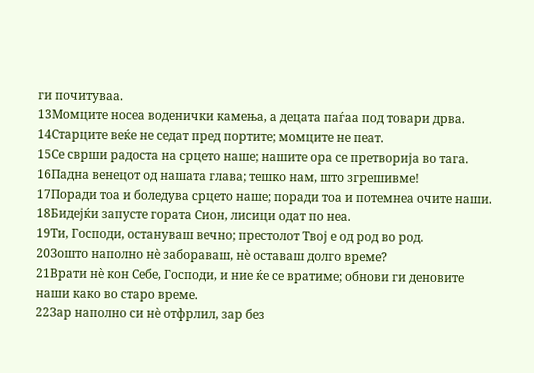ги почитуваа.
13Момците носеа воденички камења, а децата паѓаа под товари дрва.
14Старците веќе не седат пред портите; момците не пеат.
15Се сврши радоста на срцето наше; нашите ора се претворија во тага.
16Падна венецот од нашата глава; тешко нам, што згрешивме!
17Поради тоа и боледува срцето наше; поради тоа и потемнеа очите наши.
18Бидејќи запусте гората Сион, лисици одат по неа.
19Ти, Господи, остануваш вечно; престолот Твој е од род во род.
20Зошто наполно нѐ забораваш, нѐ оставаш долго време?
21Врати нѐ кон Себе, Господи, и ние ќе се вратиме; обнови ги деновите наши како во старо време.
22Зар наполно си нѐ отфрлил, зар без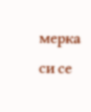мерка си се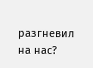разгневил на нас?